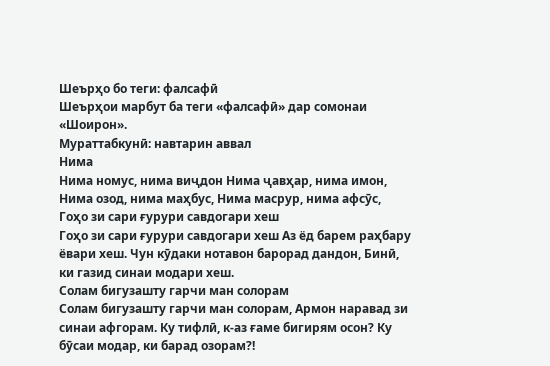Шеърҳо бо теги: фалсафӣ
Шеърҳои марбут ба теги «фалсафӣ» дар сомонаи «Шоирон».
Мураттабкунӣ: навтарин аввал
Нима
Нима номус, нима виҷдон Нима ҷавҳар, нима имон, Нима озод, нима маҳбус, Нима масрур, нима афсӯс,
Гоҳо зи сари ғурури савдогари хеш
Гоҳо зи сари ғурури савдогари хеш Аз ёд барем раҳбару ёвари хеш. Чун кӯдаки нотавон барорад дандон, Бинӣ, ки газид синаи модари хеш.
Солам бигузашту гарчи ман солорам
Солам бигузашту гарчи ман солорам, Армон наравад зи синаи афгорам. Ку тифлӣ, к-аз ғаме бигирям осон? Ку бӯсаи модар, ки барад озорам?!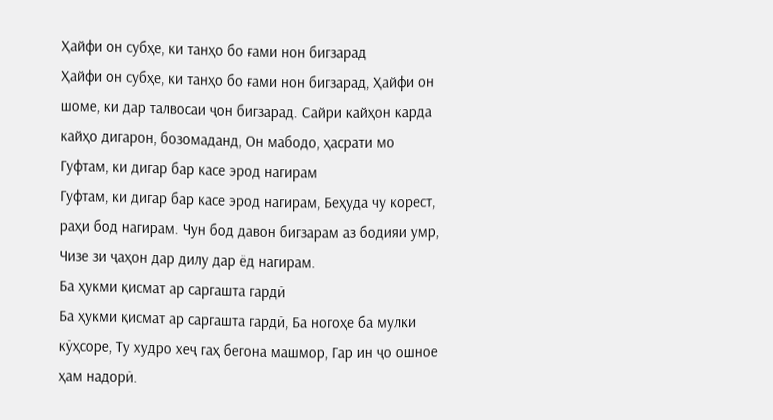Ҳайфи он субҳе, ки танҳо бо ғами нон бигзарад
Ҳайфи он субҳе, ки танҳо бо ғами нон бигзарад, Ҳайфи он шоме, ки дар талвосаи ҷон бигзарад. Сайри кайҳон карда кайҳо дигарон, бозомаданд, Он мабодо, ҳасрати мо
Гуфтам, ки дигар бар касе эрод нагирам
Гуфтам, ки дигар бар касе эрод нагирам, Беҳуда чу корест, раҳи бод нагирам. Чун бод давон бигзарам аз бодияи умр, Чизе зи ҷаҳон дар дилу дар ёд нагирам.
Ба ҳукми қисмат ар саргашта гардӣ
Ба ҳукми қисмат ар саргашта гардӣ, Ба ногоҳе ба мулки кӯҳсоре, Ту худро хеҷ гаҳ бегона машмор, Гар ин ҷо ошное ҳам надорӣ.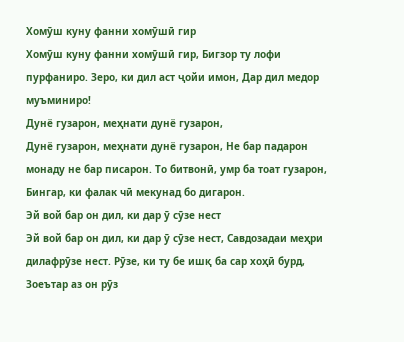Хомӯш куну фанни хомӯшӣ гир
Хомӯш куну фанни хомӯшӣ гир, Бигзор ту лофи пурфаниро. Зеро, ки дил аст ҷойи имон, Дар дил медор муъминиро!
Дунё гузарон, меҳнати дунё гузарон,
Дунё гузарон, меҳнати дунё гузарон, Не бар падарон монаду не бар писарон. То битвонӣ, умр ба тоат гузарон, Бингар, ки фалак чӣ мекунад бо дигарон.
Эй вой бар он дил, ки дар ӯ сӯзе нест
Эй вой бар он дил, ки дар ӯ сӯзе нест, Савдозадаи меҳри дилафрӯзе нест. Рӯзе, ки ту бе ишқ ба сар хоҳӣ бурд, Зоеътар аз он рӯз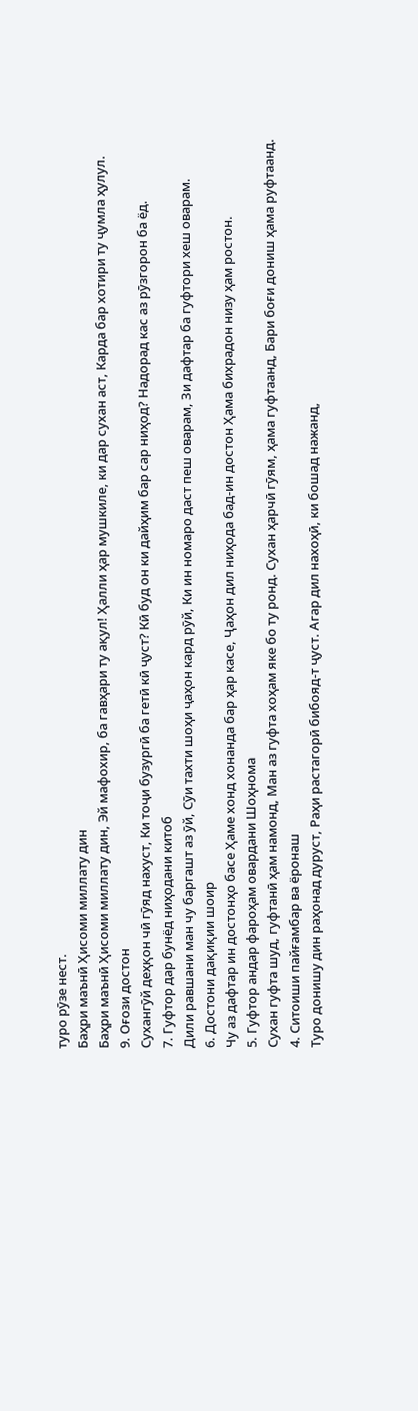туро рӯзе нест.
Баҳри маънӣ Ҳисоми миллату дин
Баҳри маънӣ Ҳисоми миллату дин, Эй мафохир, ба гавҳари ту ақул! Ҳалли ҳар мушкиле, ки дар сухан аст, Карда бар хотири ту ҷумла ҳулул.
9. Оғози достон
Сухангӯй деҳқон чӣ гӯяд нахуст, Ки тоҷи бузургӣ ба гетӣ кӣ ҷуст? Кӣ буд он ки дайҳим бар сар ниҳод? Надорад кас аз рӯзгорон ба ёд.
7. Гуфтор дар бунёд ниҳодани китоб
Дили равшани ман чу баргашт аз ӯй, Сӯи тахти шоҳи ҷаҳон кард рӯй, Ки ин номаро даст пеш оварам, Зи дафтар ба гуфтори хеш оварам.
6. Достони дақиқии шоир
Чу аз дафтар ин достонҳо басе Ҳаме хонд хонанда бар ҳар касе, Ҷаҳон дил ниҳода бад-ин достон Ҳама бихрадон низу ҳам ростон.
5. Гуфтор андар фароҳам овардани Шоҳнома
Сухан гуфта шуд, гуфтанӣ ҳам намонд, Ман аз гуфта хоҳам яке бо ту ронд. Сухан ҳарчӣ гӯям, ҳама гуфтаанд, Бари боғи дониш ҳама руфтаанд.
4. Ситоиши пайғамбар ва ёронаш
Туро донишу дин раҳонад дуруст, Раҳи растагорӣ бибояд-т ҷуст. Агар дил нахоҳӣ, ки бошад нажанд,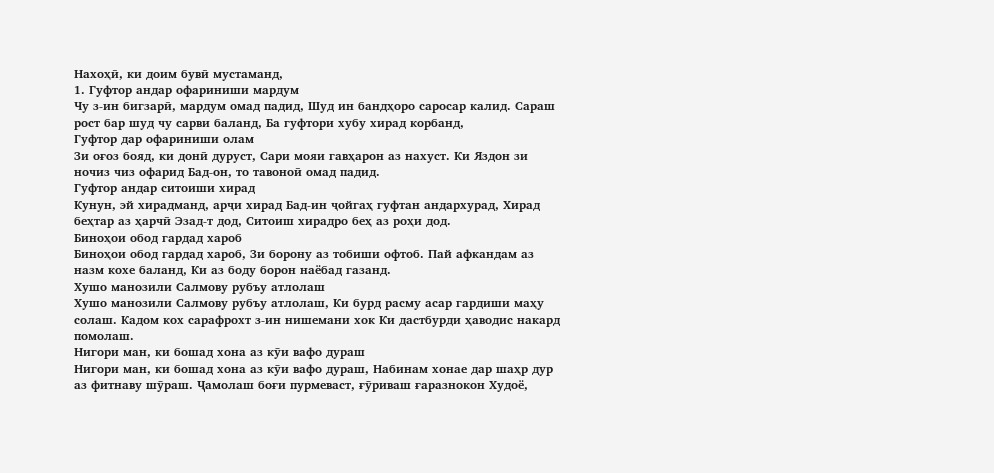Нахоҳӣ, ки доим бувӣ мустаманд,
1. Гуфтор андар офариниши мардум
Чу з-ин бигзарӣ, мардум омад падид, Шуд ин бандҳоро саросар калид. Сараш рост бар шуд чу сарви баланд, Ба гуфтори хубу хирад корбанд,
Гуфтор дар офариниши олам
Зи оғоз бояд, ки донӣ дуруст, Сари мояи гавҳарон аз нахуст. Ки Яздон зи ночиз чиз офарид Бад-он, то тавоноӣ омад падид.
Гуфтор андар ситоиши хирад
Кунун, эй хирадманд, арҷи хирад Бад-ин ҷойгаҳ гуфтан андархурад, Хирад беҳтар аз ҳарчӣ Эзад-т дод, Ситоиш хирадро беҳ аз роҳи дод.
Биноҳои обод гардад хароб
Биноҳои обод гардад хароб, Зи борону аз тобиши офтоб. Пай афкандам аз назм кохе баланд, Ки аз боду борон наёбад газанд.
Хушо манозили Салмову рубъу атлолаш
Хушо манозили Салмову рубъу атлолаш, Ки бурд расму асар гардиши маҳу солаш. Кадом кох сарафрохт з-ин нишемани хок Ки дастбурди ҳаводис накард помолаш.
Нигори ман, ки бошад хона аз кӯи вафо дураш
Нигори ман, ки бошад хона аз кӯи вафо дураш, Набинам хонае дар шаҳр дур аз фитнаву шӯраш. Ҷамолаш боғи пурмеваст, ғӯриваш ғаразнокон Худоё,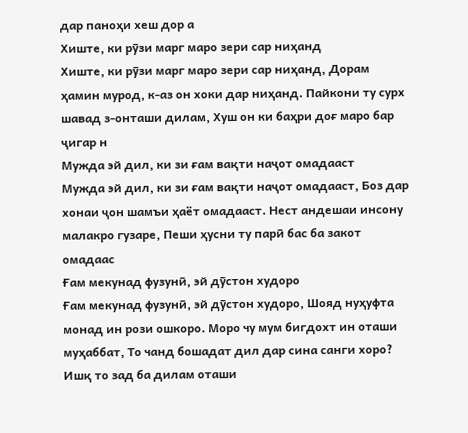дар паноҳи хеш дор а
Хиште, ки рӯзи марг маро зери сар ниҳанд
Хиште, ки рӯзи марг маро зери сар ниҳанд, Дорам ҳамин мурод, к-аз он хоки дар ниҳанд. Пайкони ту сурх шавад з-онташи дилам, Хуш он ки баҳри доғ маро бар ҷигар н
Мужда эй дил, ки зи ғам вақти наҷот омадааст
Мужда эй дил, ки зи ғам вақти наҷот омадааст, Боз дар хонаи ҷон шамъи ҳаёт омадааст. Нест андешаи инсону малакро гузаре, Пеши ҳусни ту парӣ бас ба закот омадаас
Ғам мекунад фузунӣ, эй дӯстон худоро
Ғам мекунад фузунӣ, эй дӯстон худоро, Шояд нуҳуфта монад ин рози ошкоро. Моро чу мум бигдохт ин оташи муҳаббат, То чанд бошадат дил дар сина санги хоро?
Ишқ то зад ба дилам оташи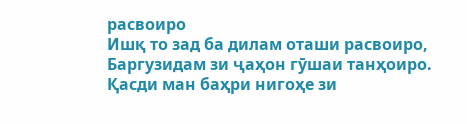расвоиро
Ишқ то зад ба дилам оташи расвоиро, Баргузидам зи ҷаҳон гӯшаи танҳоиро. Қасди ман баҳри нигоҳе зи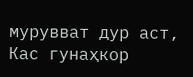мурувват дур аст, Кас гунаҳкор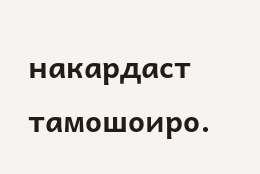накардаст тамошоиро.